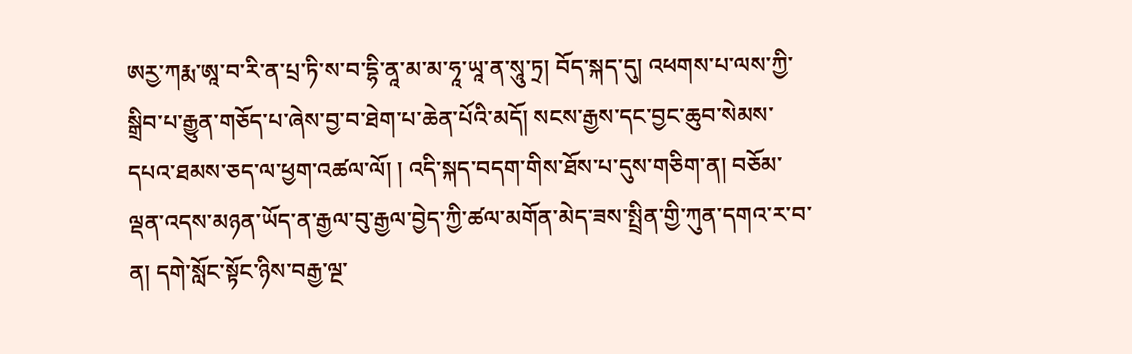ཨརྱ་ཀརྨ་ཨཱ་བ་རི་ན་པྲ་ཏི་ས་བ་དྷི་ནཱ་མ་མ་ཧཱ་ཡཱ་ན་སཱུ་ཏྲ། བོད་སྐད་དུ། འཕགས་པ་ལས་ཀྱི་སྒྲིབ་པ་རྒྱུན་གཅོད་པ་ཞེས་བྱ་བ་ཐེག་པ་ཆེན་པོའི་མདོ། སངས་རྒྱས་དང་བྱང་ཆུབ་སེམས་དཔའ་ཐམས་ཅད་ལ་ཕྱག་འཚལ་ལོ། ། འདི་སྐད་བདག་གིས་ཐོས་པ་དུས་གཅིག་ན། བཅོམ་ལྡན་འདས་མཉན་ཡོད་ན་རྒྱལ་བུ་རྒྱལ་བྱེད་ཀྱི་ཚལ་མགོན་མེད་ཟས་སྤྲིན་གྱི་ཀུན་དགའ་ར་བ་ན། དགེ་སློང་སྟོང་ཉིས་བརྒྱ་ལྔ་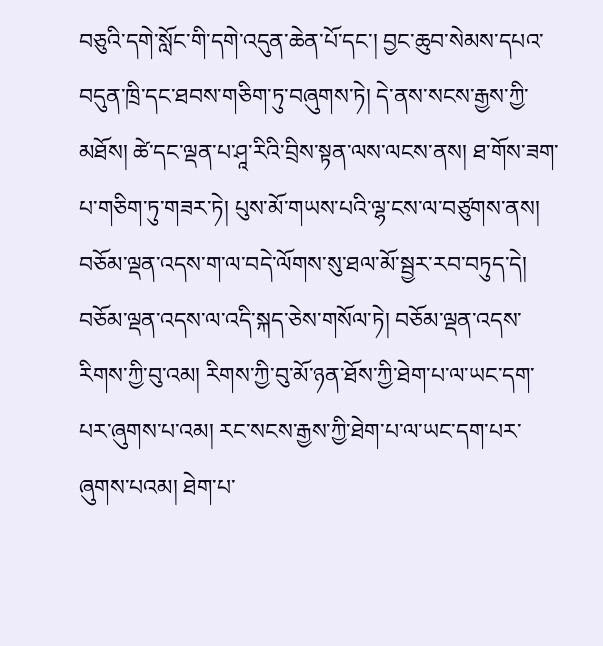བཅུའི་དགེ་སློང་གི་དགེ་འདུན་ཆེན་པོ་དང་། བྱང་ཆུབ་སེམས་དཔའ་བདུན་ཁྲི་དང་ཐབས་གཅིག་ཏུ་བཞུགས་ཏེ། དེ་ནས་སངས་རྒྱས་ཀྱི་མཐོས། ཚེ་དང་ལྡན་པ་ཤཱ་རིའི་བྲིས་སྟན་ལས་ལངས་ནས། ཐ་གོས་ཟག་པ་གཅིག་ཏུ་གཟར་ཏེ། པུས་མོ་གཡས་པའི་ལྷ་ངས་ལ་བཙུགས་ནས། བཅོམ་ལྡན་འདས་ག་ལ་བདེ་ལོགས་སུ་ཐལ་མོ་སྦྱར་རབ་བཏུད་དེ། བཅོམ་ལྡན་འདས་ལ་འདི་སྐད་ཅེས་གསོལ་ཏེ། བཅོམ་ལྡན་འདས་རིགས་ཀྱི་བུ་འམ། རིགས་ཀྱི་བུ་མོ་ཉན་ཐོས་ཀྱི་ཐེག་པ་ལ་ཡང་དག་པར་ཞུགས་པ་འམ། རང་སངས་རྒྱས་ཀྱི་ཐེག་པ་ལ་ཡང་དག་པར་ཞུགས་པའམ། ཐེག་པ་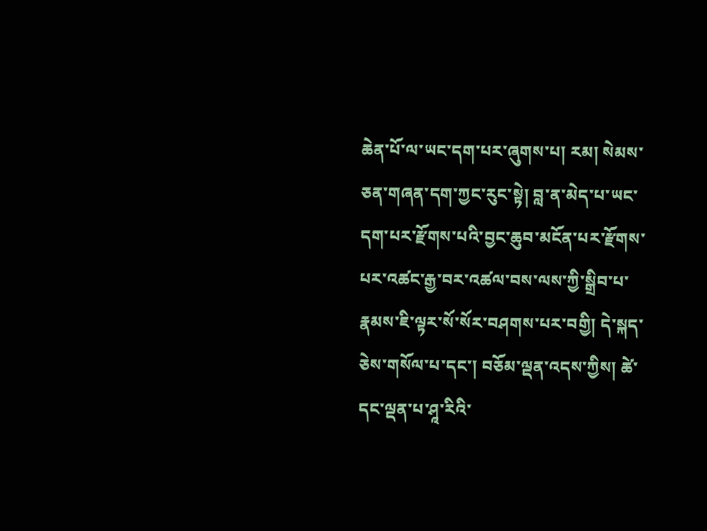ཆེན་པོ་ལ་ཡང་དག་པར་ཞུགས་པ། རམ། སེམས་ཅན་གཞན་དག་ཀྱང་རུང་སྟེ། བླ་ན་མེད་པ་ཡང་དག་པར་རྫོགས་པའི་བྱང་ཆུབ་མངོན་པར་རྫོགས་པར་འཚང་རྒྱ་བར་འཚལ་བས་ལས་ཀྱི་སྒྲིབ་པ་རྣམས་ཇི་ལྟར་སོ་སོར་བཤགས་པར་བགྱི། དེ་སྐད་ཅེས་གསོལ་པ་དང་། བཅོམ་ལྡན་འདས་ཀྱིས། ཚེ་དང་ལྡན་པ་ཤཱ་རིའི་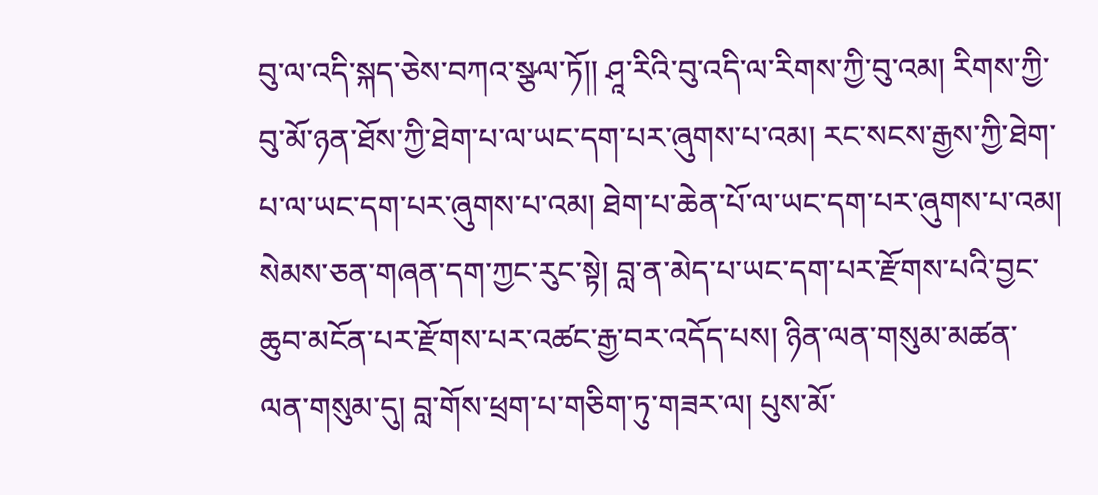བུ་ལ་འདི་སྐད་ཅེས་བཀའ་སྩལ་ཏོ།། ཤཱ་རིའི་བུ་འདི་ལ་རིགས་ཀྱི་བུ་འམ། རིགས་ཀྱི་བུ་མོ་ཉན་ཐོས་ཀྱི་ཐེག་པ་ལ་ཡང་དག་པར་ཞུགས་པ་འམ། རང་སངས་རྒྱས་ཀྱི་ཐེག་པ་ལ་ཡང་དག་པར་ཞུགས་པ་འམ། ཐེག་པ་ཆེན་པོ་ལ་ཡང་དག་པར་ཞུགས་པ་འམ། སེམས་ཅན་གཞན་དག་ཀྱང་རུང་སྟེ། བླ་ན་མེད་པ་ཡང་དག་པར་རྫོགས་པའི་བྱང་ཆུབ་མངོན་པར་རྫོགས་པར་འཚང་རྒྱ་བར་འདོད་པས། ཉིན་ལན་གསུམ་མཚན་ལན་གསུམ་དུ། བླ་གོས་ཕྲག་པ་གཅིག་ཏུ་གཟར་ལ། པུས་མོ་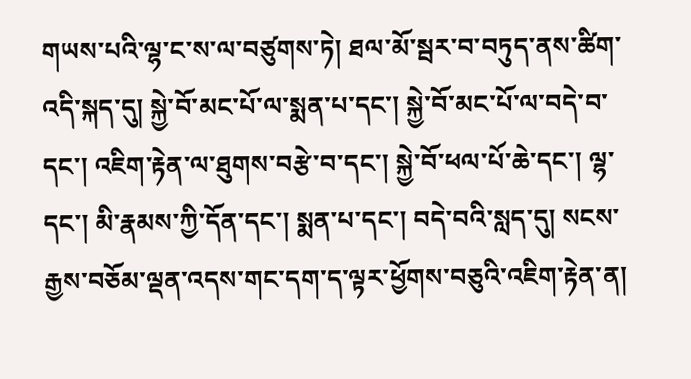གཡས་པའི་ལྷ་ང་ས་ལ་བཙུགས་ཏེ། ཐལ་མོ་སྦར་བ་བཏུད་ནས་ཚིག་འདི་སྐད་དུ། སྐྱེ་བོ་མང་པོ་ལ་སྨན་པ་དང་། སྐྱེ་བོ་མང་པོ་ལ་བདེ་བ་དང་། འཇིག་རྟེན་ལ་ཐུགས་བརྩེ་བ་དང་། སྐྱེ་བོ་ཕལ་པོ་ཆེ་དང་། ལྷ་དང་། མི་རྣམས་ཀྱི་དོན་དང་། སྨན་པ་དང་། བདེ་བའི་སླད་དུ། སངས་རྒྱས་བཅོམ་ལྡན་འདས་གང་དག་ད་ལྟར་ཕྱོགས་བཅུའི་འཇིག་རྟེན་ན།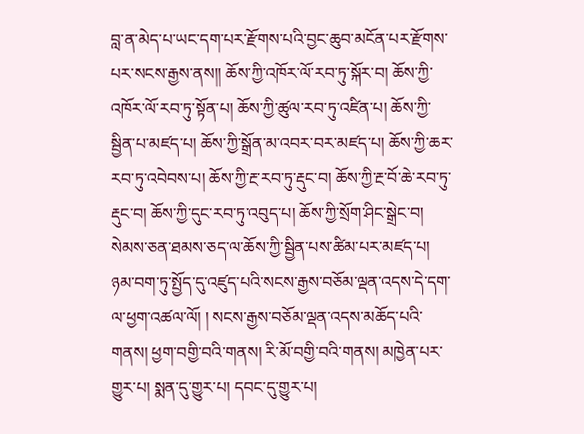བླ་ན་མེད་པ་ཡང་དག་པར་རྫོགས་པའི་བྱང་ཆུབ་མངོན་པར་རྫོགས་པར་སངས་རྒྱས་ནས།། ཆོས་ཀྱི་འཁོར་ལོ་རབ་ཏུ་སྐོར་བ། ཆོས་ཀྱི་འཁོར་ལོ་རབ་ཏུ་སྟོན་པ། ཆོས་ཀྱི་ཚུལ་རབ་ཏུ་འཛིན་པ། ཆོས་ཀྱི་སྦྱིན་པ་མཛད་པ། ཆོས་ཀྱི་སྒྲོན་མ་འབར་བར་མཛད་པ། ཆོས་ཀྱི་ཆར་རབ་ཏུ་འབེབས་པ། ཆོས་ཀྱི་རྔ་རབ་ཏུ་རྡུང་བ། ཆོས་ཀྱི་རྔ་བོ་ཆེ་རབ་ཏུ་རྡུང་བ། ཆོས་ཀྱི་དུང་རབ་ཏུ་འབུད་པ། ཆོས་ཀྱི་སྲོག་ཤིང་སྒྲེང་བ། སེམས་ཅན་ཐམས་ཅད་ལ་ཆོས་ཀྱི་སྦྱིན་པས་ཚིམ་པར་མཛད་པ། ཉམ་བག་ཏུ་སྤྱོད་དུ་འཛུད་པའི་སངས་རྒྱས་བཅོམ་ལྡན་འདས་དེ་དག་ལ་ཕྱག་འཚལ་ལོ། ། སངས་རྒྱས་བཅོམ་ལྡན་འདས་མཆོད་པའི་གནས། ཕྱག་བགྱི་བའི་གནས། རི་མོ་བགྱི་བའི་གནས། མཁྱེན་པར་གྱུར་པ། སྨན་དུ་གྱུར་པ། དབང་དུ་གྱུར་པ།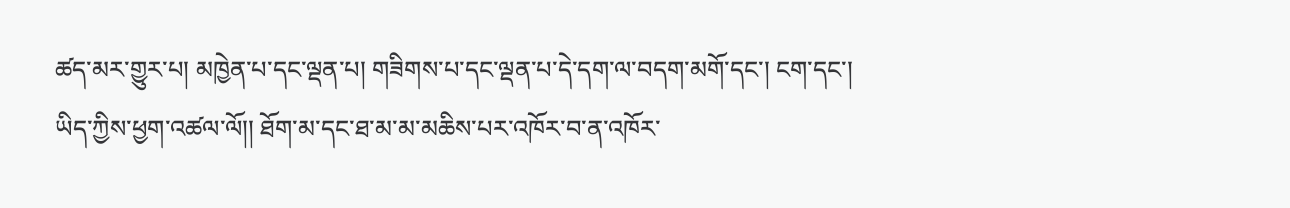ཚད་མར་གྱུར་པ། མཁྱེན་པ་དང་ལྡན་པ། གཟིགས་པ་དང་ལྡན་པ་དེ་དག་ལ་བདག་མགོ་དང་། ངག་དང་། ཡིད་ཀྱིས་ཕྱག་འཚལ་ལོ།། ཐོག་མ་དང་ཐ་མ་མ་མཆིས་པར་འཁོར་བ་ན་འཁོར་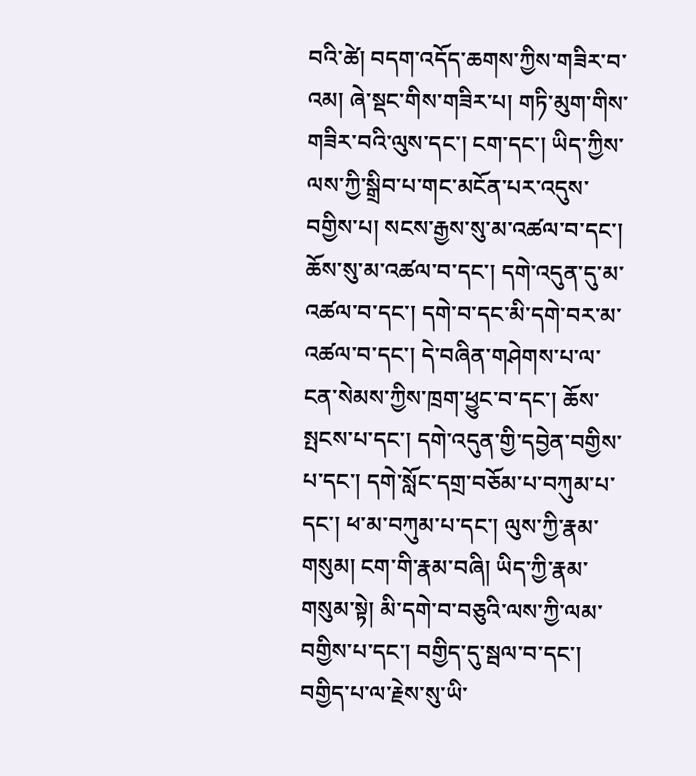བའི་ཚེ། བདག་འདོད་ཆགས་ཀྱིས་གཟིར་བ་འམ། ཞེ་སྡང་གིས་གཟིར་པ། གཏི་མུག་གིས་གཟིར་བའི་ལུས་དང་། ངག་དང་། ཡིད་ཀྱིས་ལས་ཀྱི་སྒྲིབ་པ་གང་མངོན་པར་འདུས་བགྱིས་པ། སངས་རྒྱས་སུ་མ་འཚལ་བ་དང་། ཆོས་སུ་མ་འཚལ་བ་དང་། དགེ་འདུན་དུ་མ་འཚལ་བ་དང་། དགེ་བ་དང་མི་དགེ་བར་མ་འཚལ་བ་དང་། དེ་བཞིན་གཤེགས་པ་ལ་ངན་སེམས་ཀྱིས་ཁྲག་ཕྱུང་བ་དང་། ཆོས་སྤངས་པ་དང་། དགེ་འདུན་གྱི་དབྱེན་བགྱིས་པ་དང་། དགེ་སློང་དགྲ་བཅོམ་པ་བཀུམ་པ་དང་། ཕ་མ་བཀུམ་པ་དང་། ལུས་ཀྱི་རྣམ་གསུམ། ངག་གི་རྣམ་བཞི། ཡིད་ཀྱི་རྣམ་གསུམ་སྟེ། མི་དགེ་བ་བཅུའི་ལས་ཀྱི་ལམ་བགྱིས་པ་དང་། བགྱིད་དུ་སྦལ་བ་དང་། བགྱིད་པ་ལ་རྗེས་སུ་ཡི་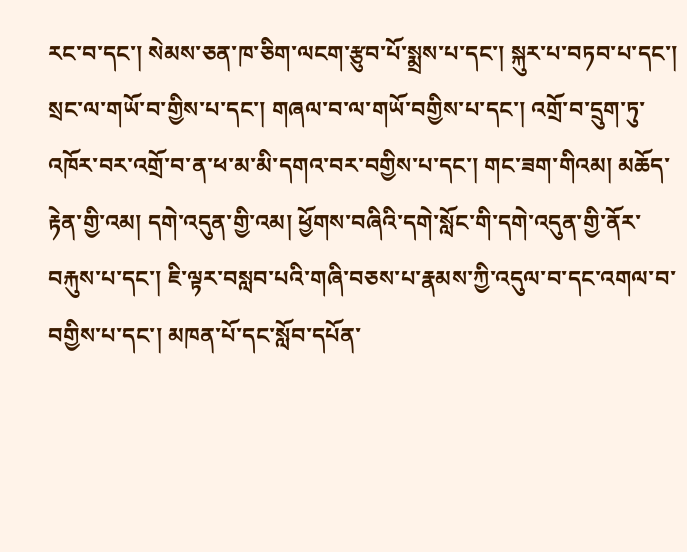རང་བ་དང་། སེམས་ཅན་ཁ་ཅིག་ལངག་རྩུབ་པོ་སྨྲས་པ་དང་། སྐུར་པ་བཏབ་པ་དང་། སྲང་ལ་གཡོ་བ་གྱིས་པ་དང་། གཞལ་བ་ལ་གཡོ་བགྱིས་པ་དང་། འགྲོ་བ་དྲུག་ཏུ་འཁོར་བར་འགྲོ་བ་ན་ཕ་མ་མི་དགའ་བར་བགྱིས་པ་དང་། གང་ཟག་གིའམ། མཆོད་རྟེན་གྱི་འམ། དགེ་འདུན་གྱི་འམ། ཕྱོགས་བཞིའི་དགེ་སློང་གི་དགེ་འདུན་གྱི་ནོར་བརྐུས་པ་དང་། ཇི་ལྟར་བསླབ་པའི་གཞི་བཅས་པ་རྣམས་ཀྱི་འདུལ་བ་དང་འགལ་བ་བགྱིས་པ་དང་། མཁན་པོ་དང་སློབ་དཔོན་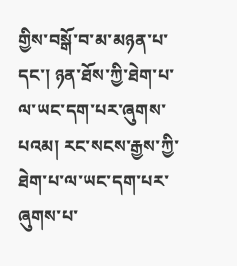གྱིས་བསྒོ་བ་མ་མཉན་པ་དང་། ཉན་ཐོས་ཀྱི་ཐེག་པ་ལ་ཡང་དག་པར་ཞུགས་པའམ། རང་སངས་རྒྱས་ཀྱི་ཐེག་པ་ལ་ཡང་དག་པར་ཞུགས་པ་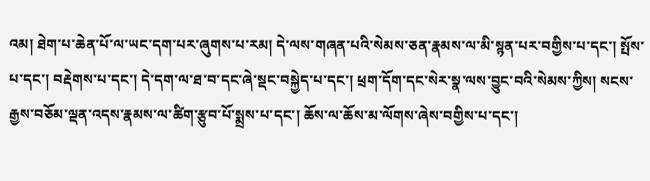འམ། ཐེག་པ་ཆེན་པོ་ལ་ཡང་དག་པར་ཞུགས་པ་རམ། དེ་ལས་གཞན་པའི་སེམས་ཅན་རྣམས་ལ་མི་སྙན་པར་བགྱིས་པ་དང་། སྤོས་པ་དང་། བརྡེགས་པ་དང་། དེ་དག་ལ་ཐ་བ་དང་ཞེ་སྡང་བསྐྱེད་པ་དང་། ཕྲག་དོག་དང་སེར་སྣ་ལས་བྱུང་བའི་སེམས་ཀྱིས། སངས་རྒྱས་བཅོམ་ལྡན་འདས་རྣམས་ལ་ཚིག་རྩུབ་པོ་སྨྲས་པ་དང་། ཆོས་ལ་ཆོས་མ་ལོགས་ཞེས་བགྱིས་པ་དང་།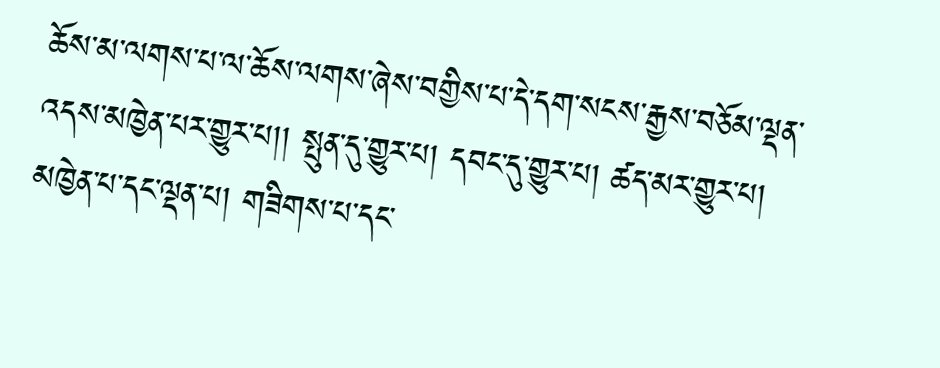ཆོས་མ་ལགས་པ་ལ་ཆོས་ལགས་ཞེས་བགྱིས་པ་དེ་དག་སངས་རྒྱས་བཅོམ་ལྡན་འདས་མཁྱེན་པར་གྱུར་པ།། སྤུན་དུ་གྱུར་པ། དབང་དུ་གྱུར་པ། ཚད་མར་གྱུར་པ། མཁྱེན་པ་དང་ལྡན་པ། གཟིགས་པ་དང་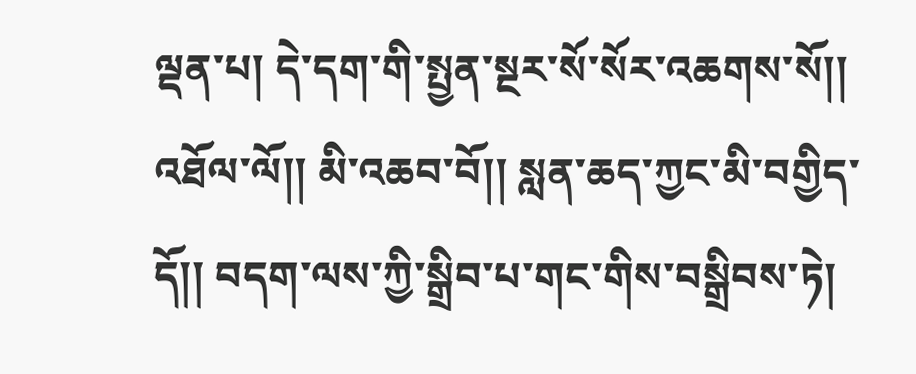ལྡན་པ། དེ་དག་གི་སྤྱན་སྔར་སོ་སོར་འཆགས་སོ།། འཐོལ་ལོ།། མི་འཆབ་བོ།། སླན་ཆད་ཀྱང་མི་བགྱིད་དོ།། བདག་ལས་ཀྱི་སྒྲིབ་པ་གང་གིས་བསྒྲིབས་ཏེ།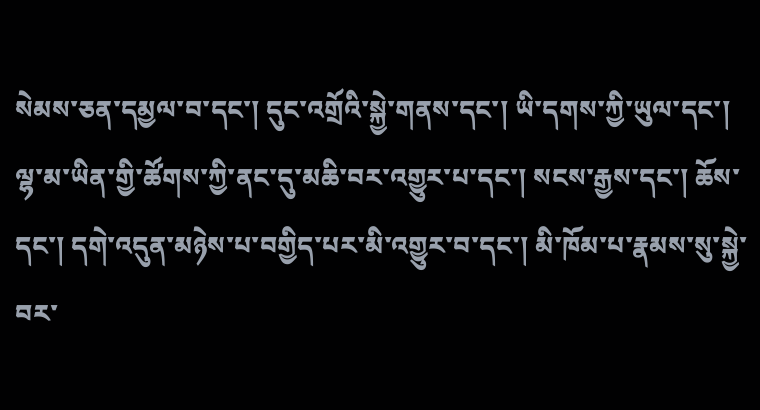སེམས་ཅན་དམྱལ་བ་དང་། དུང་འགྲོའི་སྐྱེ་གནས་དང་། ཡི་དགས་ཀྱི་ཡུལ་དང་། ལྷ་མ་ཡིན་གྱི་ཚོགས་ཀྱི་ནང་དུ་མཆི་བར་འགྱུར་པ་དང་། སངས་རྒྱས་དང་། ཆོས་དང་། དགེ་འདུན་མཉེས་པ་བགྱིད་པར་མི་འགྱུར་བ་དང་། མི་ཁོམ་པ་རྣམས་སུ་སྐྱེ་བར་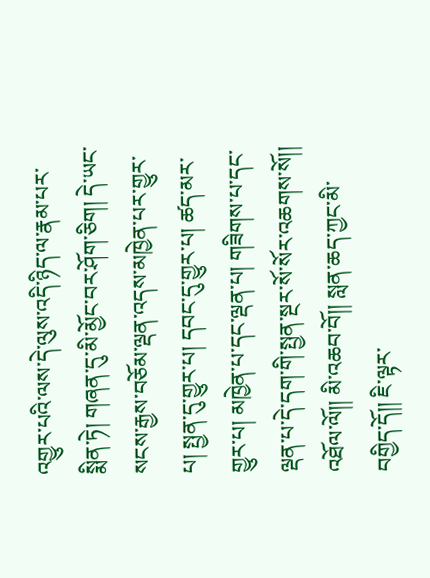འགྱུར་པའི་ལས་དེ་ལུས་འདི་ཉིད་ལ་རྣམ་པར་སྨིན་ཏེ། གཞན་དུ་མི་མྱོང་བར་ཤོག་ཅིག། དེ་ཡང་སངས་རྒྱས་བཅོམ་ལྡན་འདས་མཁྱེན་པར་གྱུར་པ། སྤྱན་དུ་གྱུར་པ། དབང་དུ་གྱུར་པ། ཚད་མར་གྱུར་པ། མཁྱེན་པ་དང་ལྡན་པ། གཟིགས་པ་དང་ལྡན་པ་དེ་དག་གི་སྤྱན་སྔར་སོ་སོར་འཆགས་སོ།། འཐོལ་ལོ།། མི་འཆབ་བོ།། སླན་ཆད་ཀྱང་མི་བགྱིད་དོ།། ཇི་ལྟར་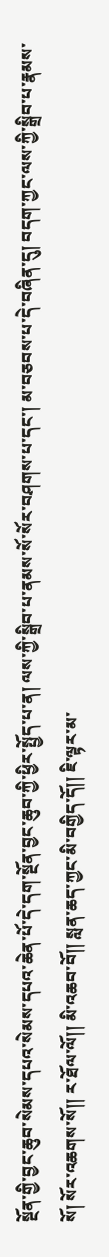སྔོན་གྱི་བྱང་ཆུབ་སེམས་དཔའ་སེམས་དཔའ་ཆེན་པོ་དེ་དག་སྔོན་བྱང་ཆུབ་ཀྱི་ཕྱིར་སྤྱོད་པ་ན། ལས་ཀྱི་སྒྲིབ་པ་ནམས་སོ་སོར་བཤགས་པ་དང་། མ་བཅབས་པ་དེ་བཞིན་དུ། བདག་ཀྱང་ལས་ཀྱི་སྒྲིབ་པ་རྣམས་སོ། སོར་འཆགས་སོ།། ར་ཐོལ་ལོ།། མི་འཆབ་བོ།། སླན་ཆད་ཀྱང་མི་བགྱིད་དོ།། ཇི་ལྟར་མ་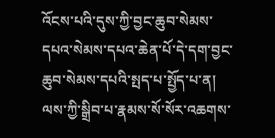འོངས་པའི་དུས་ཀྱི་བྱང་ཆུབ་སེམས་དཔའ་སེམས་དཔའ་ཆེན་པོ་དེ་དག་བྱང་ཆུབ་སེམས་དཔའི་སྤད་པ་སྤྱོད་པ་ན། ལས་ཀྱི་སྒྲིབ་པ་རྣམས་སོ་སོར་འཆགས་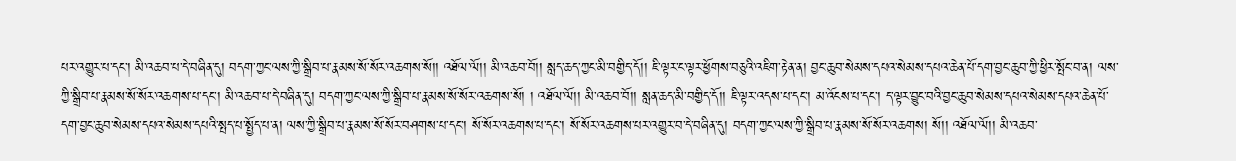པར་འགྱུར་པ་དང་། མི་འཆབ་པ་དེ་བཞིན་དུ། བདག་ཀྱང་ལས་ཀྱི་སྒྲིབ་པ་རྣམས་སོ་སོར་འཆགས་སོ།། འཐོལ་ལོ།། མི་འཆབ་བོ།། སླད་ཆད་ཀྱང་མི་བགྱིད་དོ།། ཇི་ལྟར་ང་ལྟར་ཕྱོགས་བཅུའི་འཇིག་རྟེན་ན། བྱང་ཆུབ་སེམས་དཔའ་སེམས་དཔའ་ཆེན་པོ་དག་བྱང་ཆུབ་ཀྱི་ཕྱིར་སྤོང་བ་ན། ལས་ཀྱི་སྒྲིབ་པ་རྣམས་སོ་སོར་འཆགས་པ་དང་། མི་འཆབ་པ་དེ་བཞིན་དུ། བདག་ཀྱང་ལས་ཀྱི་སྒྲིབ་པ་རྣམས་སོ་སོར་འཆགས་སོ། ། འཐོལ་ལོ།། མི་འཆབ་བོ།། སླན་ཆད་མི་བགྱིད་དོ།། ཇི་ལྟར་འདས་པ་དང་། མ་འོངས་པ་དང་། ད་ལྟར་བྱུང་བའི་བྱང་ཆུབ་སེམས་དཔའ་སེམས་དཔའ་ཆེན་པོ་དག་བྱང་ཆུབ་སེམས་དཔའ་སེམས་དཔའི་སྤད་པ་སྤྱོད་པ་ན། ལས་ཀྱི་སྒྲིབ་པ་རྣམས་སོ་སོར་བཤགས་པ་དང་། སོ་སོར་འཆགས་པ་དང་། སོ་སོར་འཆགས་པར་འགྱུར་བ་དེ་བཞིན་དུ། བདག་ཀྱང་ལས་ཀྱི་སྒྲིབ་པ་རྣམས་སོ་སོར་འཆགས། སོ།། འཐོལ་ལོ།། མི་འཆབ་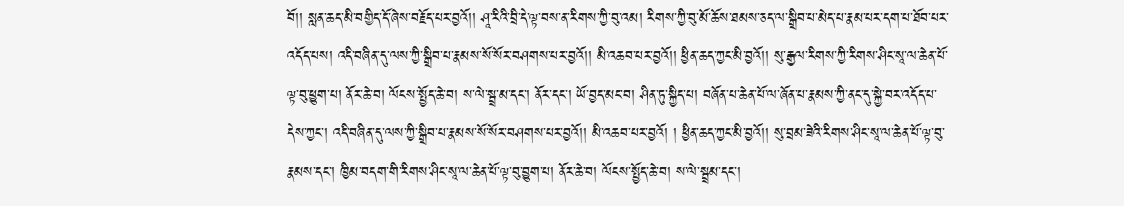བོ།། སླན་ཆད་མི་བགྱིད་དོ་ཞེས་བརྗོད་པར་བྱའོ།། ཤཱ་རིའི་བྲི་དེ་ལྟ་བས་ན་རིགས་ཀྱི་བུ་འམ། རིགས་ཀྱི་བུ་མོ་ཆོས་ཐམས་ཅད་ལ་སྒྲིབ་པ་མེད་པ་རྣམ་པར་དག་པ་ཐོབ་པར་འདོད་པས། འདི་བཞིན་དུ་ལས་ཀྱི་སྒྲིབ་པ་རྣམས་སོ་སོར་བཤགས་པར་བྱའོ།། མི་འཆབ་པར་བྱའོ།། ཕྱིན་ཆད་ཀྱང་མི་བྱའོ།། སུ་རྒྱལ་རིགས་ཀྱི་རིགས་ཤིང་སཱ་ལ་ཆེན་པོ་ལྟ་བུ་ཕྱུག་པ། ནོར་ཆེ་བ། ལོངས་སྤྱོད་ཆེ་བ། ས་ལེ་སྦྲ་མ་དང་། ནོར་དང་། ཡོ་བྱད་མང་བ། ཤིན་ཏུ་སྐྱིད་པ། བཞོན་པ་ཆེན་པོ་ལ་ཞོན་པ་རྣམས་ཀྱི་ནང་དུ་སྐྱེ་བར་འདོད་པ་དེས་ཀྱང་། འདི་བཞིན་དུ་ལས་ཀྱི་སྒྲིབ་པ་རྣམས་སོ་སོར་བཤགས་པར་བྱའོ།། མི་འཆབ་པར་བྱའོ། ། ཕྱིན་ཆད་ཀྱང་མི་བྱའོ།། སུ་བྲམ་ཟེའི་རིགས་ཤིང་སཱ་ལ་ཆེན་པོ་ལྟ་བུ་རྣམས་དང་། ཁྱིམ་བདག་གི་རིགས་ཤིང་སཱ་ལ་ཆེན་པོ་ལྟ་བུ་བྱུག་པ། ནོར་ཆེ་བ། ལོངས་སྤྱོད་ཆེ་བ། ས་ལེ་སྦྲམ་དང་།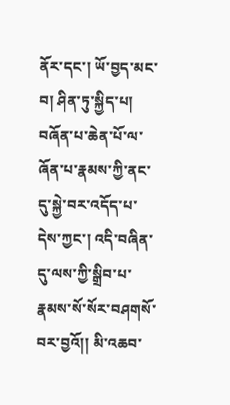ནོར་དང་། ཡོ་བྱད་མང་བ། ཤིན་ཏུ་སྐྱིད་པ། བཞོན་པ་ཆེན་པོ་ལ་ཞོན་པ་རྣམས་ཀྱི་ནང་དུ་སྐྱེ་བར་འདོད་པ་དེས་ཀྱང་། འདི་བཞིན་དུ་ལས་ཀྱི་སྒྲིབ་པ་རྣམས་སོ་སོར་བཤགསོ་བར་བྱའོ།། མི་འཆབ་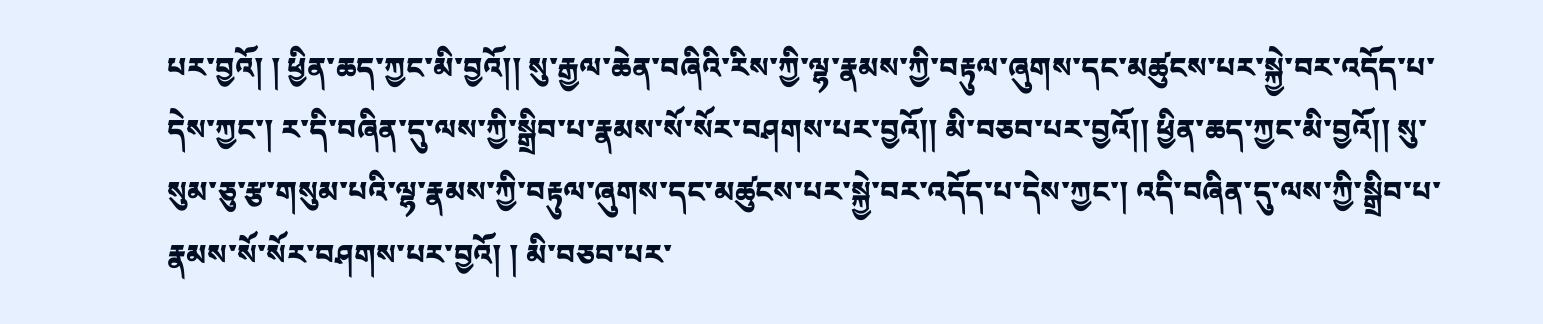པར་བྱའོ། ། ཕྱིན་ཆད་ཀྱང་མི་བྱའོ།། སུ་རྒྱལ་ཆེན་བཞིའི་རིས་ཀྱི་ལྷ་རྣམས་ཀྱི་བརྟུལ་ཞུགས་དང་མཚུངས་པར་སྐྱེ་བར་འདོད་པ་དེས་ཀྱང་། ར་དི་བཞིན་དུ་ལས་ཀྱི་སྒྲིབ་པ་རྣམས་སོ་སོར་བཤགས་པར་བྱའོ།། མི་བཅབ་པར་བྱའོ།། ཕྱིན་ཆད་ཀྱང་མི་བྱའོ།། སུ་སུམ་ཅུ་རྩ་གསུམ་པའི་ལྷ་རྣམས་ཀྱི་བརྟུལ་ཞུགས་དང་མཚུངས་པར་སྐྱེ་བར་འདོད་པ་དེས་ཀྱང་། འདི་བཞིན་དུ་ལས་ཀྱི་སྒྲིབ་པ་རྣམས་སོ་སོར་བཤགས་པར་བྱའོ། ། མི་བཅབ་པར་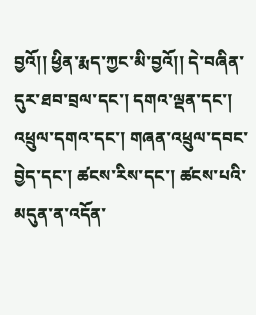བྱའོ།། ཕྱིན་རྨད་ཀྱང་མི་བྱའོ།། དེ་བཞིན་དུར་ཐབ་བྲལ་དང་། དགའ་ལྡན་དང་། འཕྲུལ་དགའ་དང་། གཞན་འཕྲུལ་དབང་བྱེད་དང་། ཚངས་རིས་དང་། ཚངས་པའི་མདུན་ན་འདོན་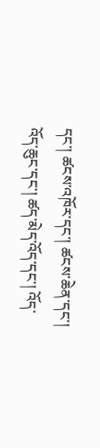དང་། ཚངས་འཁོར་དང་། ཚངས་ཆེན་དང་། འོད་ཆུང་དང་། ཚད་མེད་འོད་དང་། འོད་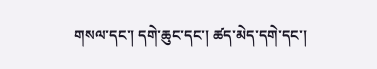གསལ་དང་། དགེ་ཆུང་དང་། ཚད་མེད་དགེ་དང་།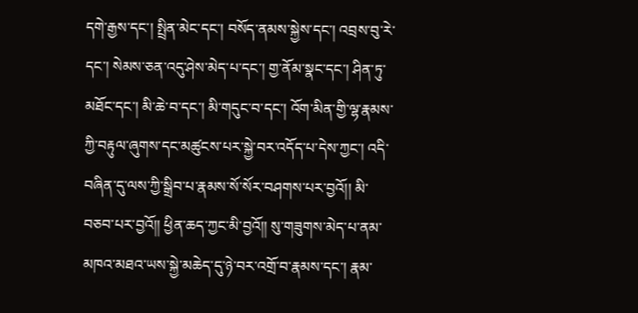དགེ་རྒྱས་དང་། སྤྲིན་མེང་དང་། བསོད་ནམས་སྐྱེས་དང་། འབྲས་བུ་རེ་དང་། སེམས་ཅན་འདུ་ཤེས་མེད་པ་དང་། གྱ་ནོམ་སྣང་དང་། ཤིན་ཏུ་མཐོང་དང་། མི་ཆེ་བ་དང་། མི་གདུང་བ་དང་། འོག་མིན་གྱི་ལྷ་རྣམས་ཀྱི་བརྟུལ་ཞུགས་དང་མཚུངས་པར་སྐྱེ་བར་འདོད་པ་དེས་ཀྱང་། འདི་བཞིན་དུ་ལས་ཀྱི་སྒྲིབ་པ་རྣམས་སོ་སོར་བཤགས་པར་བྱའོ།། མི་བཅབ་པར་བྱའོ།། ཕྱིན་ཆད་ཀྱང་མི་བྱའོ།། སུ་གཟུགས་མེད་པ་ནམ་མཁའ་མཐའ་ཡས་སྐྱེ་མཆེད་དུ་ཉེ་བར་འགྲོ་བ་རྣམས་དང་། རྣམ་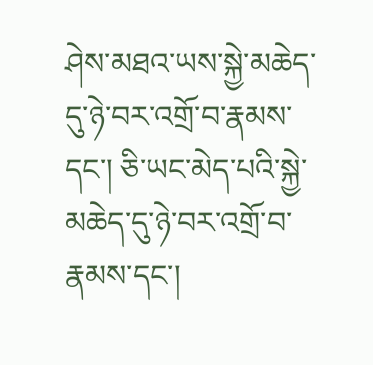ཤེས་མཐའ་ཡས་སྐྱེ་མཆེད་དུ་ཉེ་བར་འགྲོ་བ་རྣམས་དང་། ཅི་ཡང་མེད་པའི་སྐྱེ་མཆེད་དུ་ཉེ་བར་འགྲོ་བ་རྣམས་དང་།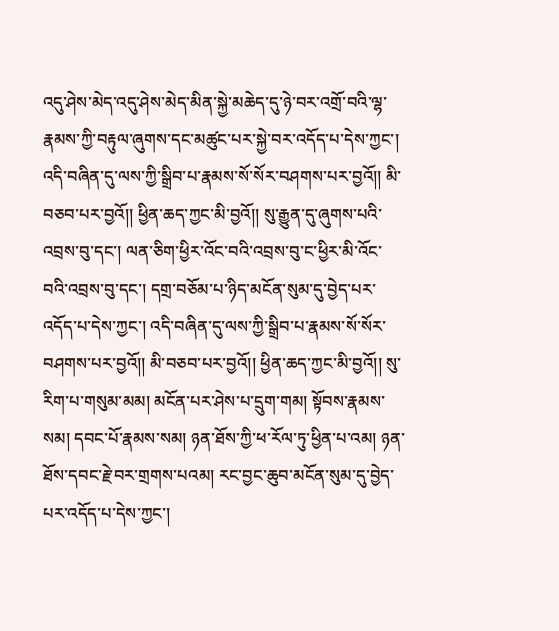འདུ་ཤེས་མེད་འདུ་ཤེས་མེད་མིན་སྐྱེ་མཆེད་དུ་ཉེ་བར་འགྲོ་བའི་ལྷ་རྣམས་ཀྱི་བརྟུལ་ཞུགས་དང་མཚུང་པར་སྐྱེ་བར་འདོད་པ་དེས་ཀྱང་། འདི་བཞིན་དུ་ལས་ཀྱི་སྒྲིབ་པ་རྣམས་སོ་སོར་བཤགས་པར་བྱའོ།། མི་བཅབ་པར་བྱའོ།། ཕྱིན་ཆད་ཀྱང་མི་བྱའོ།། སུ་རྒྱུན་དུ་ཞུགས་པའི་འབྲས་བུ་དང་། ལན་ཅིག་ཕྱིར་འོང་བའི་འབྲས་བུ་ང་ཕྱིར་མི་འོང་བའི་འབྲས་བུ་དང་། དགྲ་བཅོམ་པ་ཉིད་མངོན་སུམ་དུ་བྱེད་པར་འདོད་པ་དེས་ཀྱང་། འདི་བཞིན་དུ་ལས་ཀྱི་སྒྲིབ་པ་རྣམས་སོ་སོར་བཤགས་པར་བྱའོ།། མི་བཅབ་པར་བྱའོ།། ཕྱིན་ཆད་ཀྱང་མི་བྱའོ།། སུ་རིག་པ་གསུམ་མམ། མངོན་པར་ཤེས་པ་དྲུག་གམ། སྟོབས་རྣམས་སམ། དབང་པོ་རྣམས་སམ། ཉན་ཐོས་ཀྱི་ཕ་རོལ་ཏུ་ཕྱིན་པ་འམ། ཉན་ཐོས་དབང་རྗེ་བར་གྲགས་པའམ། རང་བྱང་ཆུབ་མངོན་སུམ་དུ་བྱེད་པར་འདོད་པ་དེས་ཀྱང་།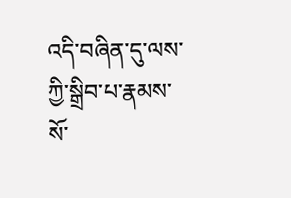འདི་བཞིན་དུ་ལས་ཀྱི་སྒྲིབ་པ་རྣམས་སོ་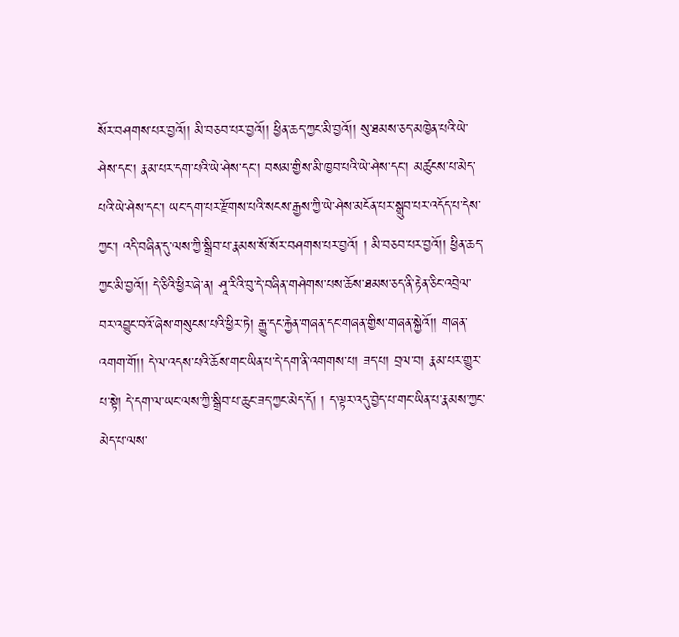སོར་བཤགས་པར་བྱའོ།། མི་བཅབ་པར་བྱའོ།། ཕྱིན་ཆད་ཀྱང་མི་བྱའོ།། སུ་ཐམས་ཅད་མཁྱེན་པའི་ཡེ་ཤེས་དང་། རྣམ་པར་དག་པའི་ཡེ་ཤེས་དང་། བསམ་གྱིས་མི་ཁྱབ་པའི་ཡེ་ཤེས་དང་། མཚུངས་པ་མེད་པའི་ཡེ་ཤེས་དང་། ཡང་དག་པར་རྫོགས་པའི་སངས་རྒྱས་ཀྱི་ཡེ་ཤེས་མངོན་པར་སྒྲུབ་པར་འདོད་པ་དེས་ཀྱང་། འདི་བཞིན་དུ་ལས་ཀྱི་སྒྲིབ་པ་རྣམས་སོ་སོར་བཤགས་པར་བྱའོ། ། མི་བཅབ་པར་བྱའོ།། ཕྱིན་ཆད་ཀྱང་མི་བྱའོ།། དེ་ཅིའི་ཕྱིར་ཞེ་ན། ཤཱ་རིའི་བུ་དེ་བཞིན་གཤེགས་པས་ཆོས་ཐམས་ཅད་ནི་རྟེན་ཅིང་འབྲེལ་བར་འབྱུང་བའོ་ཞེས་གསུངས་པའི་ཕྱིར་ཏེ། རྒྱུ་དང་རྐྱེན་གཞན་དང་གཞན་གྱིས་གཞན་སྐྱེའོ།། གཞན་འགག་གོ།། དེ་ལ་འདས་པའི་ཆོས་གང་ཡིན་པ་དེ་དག་ནི་འགགས་པ། ཟད་པ། བྲལ་བ། རྣམ་པར་གྱུར་པ་སྟེ། དེ་དག་ལ་ཡང་ལས་ཀྱི་སྒྲིབ་པ་ཆུང་ཟད་ཀྱང་མེད་དོ། ། ད་ལྟར་འདུ་བྱེད་པ་གང་ཡིན་པ་རྣམས་ཀྱང་མེད་པ་ལས་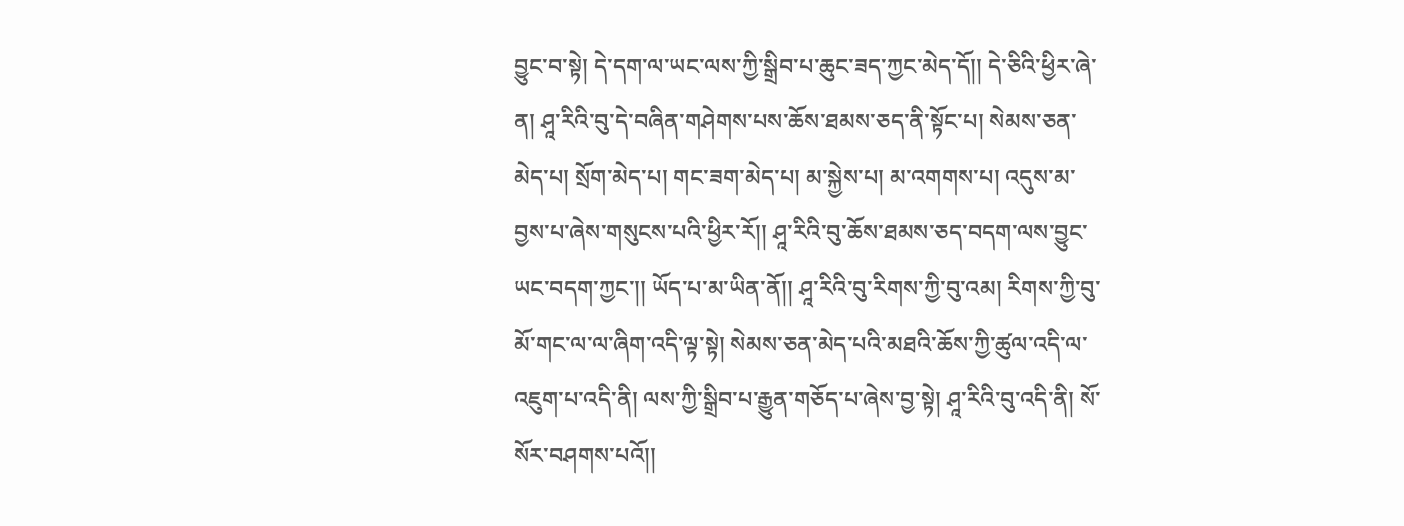བྱུང་བ་སྟེ། དེ་དག་ལ་ཡང་ལས་ཀྱི་སྒྲིབ་པ་ཆུང་ཟད་ཀྱང་མེད་དོ།། དེ་ཅིའི་ཕྱིར་ཞེ་ན། ཤཱ་རིའི་བུ་དེ་བཞིན་གཤེགས་པས་ཆོས་ཐམས་ཅད་ནི་སྟོང་པ། སེམས་ཅན་མེད་པ། སྲོག་མེད་པ། གང་ཟག་མེད་པ། མ་སྐྱེས་པ། མ་འགགས་པ། འདུས་མ་བྱས་པ་ཞེས་གསུངས་པའི་ཕྱིར་རོ།། ཤཱ་རིའི་བུ་ཆོས་ཐམས་ཅད་བདག་ལས་བྱུང་ཡང་བདག་ཀྱང་།། ཡོད་པ་མ་ཡིན་ནོ།། ཤཱ་རིའི་བུ་རིགས་ཀྱི་བུ་འམ། རིགས་ཀྱི་བུ་མོ་གང་ལ་ལ་ཞིག་འདི་ལྟ་སྟེ། སེམས་ཅན་མེད་པའི་མཐའི་ཆོས་ཀྱི་ཚུལ་འདི་ལ་འཇུག་པ་འདི་ནི། ལས་ཀྱི་སྒྲིབ་པ་རྒྱུན་གཅོད་པ་ཞེས་བྱ་སྟེ། ཤཱ་རིའི་བུ་འདི་ནི། སོ་སོར་བཤགས་པའོ།།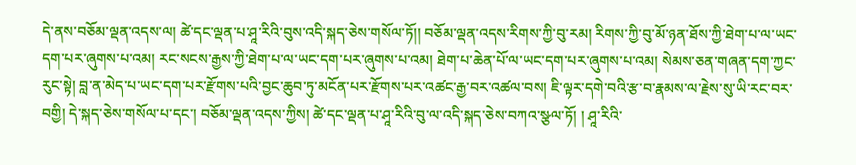དེ་ནས་བཅོམ་ལྡན་འདས་ལ། ཚེ་དང་ལྡན་པ་ཤཱ་རིའི་བུས་འདི་སྐད་ཅེས་གསོལ་ཏོ།། བཅོམ་ལྡན་འདས་རིགས་ཀྱི་བུ་རམ། རིགས་ཀྱི་བུ་མོ་ཉན་ཐོས་ཀྱི་ཐེག་པ་ལ་ཡང་དག་པར་ཞུགས་པ་འམ། རང་སངས་རྒྱས་ཀྱི་ཐེག་པ་ལ་ཡང་དག་པར་ཞུགས་པ་འམ། ཐེག་པ་ཆེན་པོ་ལ་ཡང་དག་པར་ཞུགས་པ་འམ། སེམས་ཅན་གཞན་དག་ཀྱང་རུང་སྟེ། བླ་ན་མེད་པ་ཡང་དག་པར་རྫོགས་པའི་བྱང་ཆུབ་ཏུ་མངོན་པར་རྫོགས་པར་འཚང་རྒྱ་བར་འཚལ་བས། ཇི་ལྟར་དགེ་བའི་རྩ་བ་རྣམས་ལ་རྗེས་སུ་ཡི་རང་བར་བགྱི། དེ་སྐད་ཅེས་གསོལ་པ་དང་། བཅོམ་ལྡན་འདས་ཀྱིས། ཚེ་དང་ལྡན་པ་ཤཱ་རིའི་བུ་ལ་འདི་སྐད་ཅེས་བཀའ་སྩལ་ཏོ། ། ཤཱ་རིའི་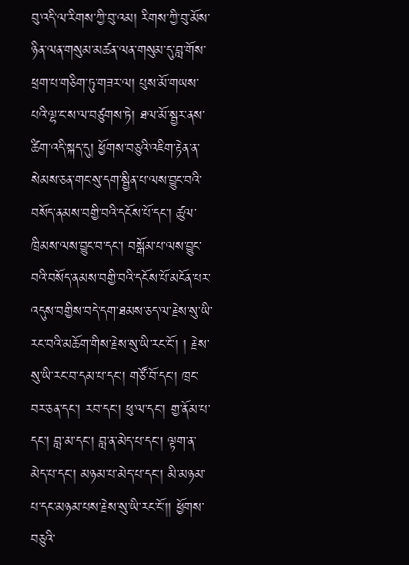བུ་འདི་ལ་རིགས་ཀྱི་བུ་འམ། རིགས་ཀྱི་བུ་མོས་ཉིན་ལན་གསུམ་མཚན་ལན་གསུམ་དུ་བླ་གོས་ཕྲག་པ་གཅིག་ཏུ་གཟར་ལ། པུས་མོ་གཡས་པའི་ལྷ་ང་ས་ལ་བཙུགས་ཏེ། ཐལ་མོ་སྦྱར་ནས་ཚིག་འདི་སྐད་དུ། ཕྱོགས་བཅུའི་འཇིག་རྟེན་ན་སེམས་ཅན་གང་སུ་དག་སྦྱིན་པ་ལས་བྱུང་བའི་བསོད་ནམས་བགྱི་བའི་དངོས་པོ་དང་། ཚུལ་ཁྲིམས་ལས་བྱུང་བ་དང་། བསྒོམ་པ་ལས་བྱུང་བའི་བསོད་ནམས་བགྱི་བའི་དངོས་པོ་མངོན་པར་འདུས་བགྱིས་བདེ་དག་ཐམས་ཅད་ལ་རྗེས་སུ་ཡི་རང་བའི་མཆོག་གིས་རྗེས་སུ་ཡི་རང་ངོ་། ། རྗེས་སུ་ཡི་རང་བ་དམ་པ་དང་། གཙོ་བོ་དང་། ཁྲང་བར་ཅན་དང་། རབ་དང་། ཕུ་ལ་དང་། གྱ་ནོམ་པ་དང་། བླ་མ་དང་། བླ་ན་མེད་པ་དང་། ལྟག་ན་མེད་པ་དང་། མཉམ་པ་མེད་པ་དང་། མི་མཉམ་པ་དང་མཉམ་པས་རྗེས་སུ་ཡི་རང་ངོ་།། ཕྱོགས་བཅུའི་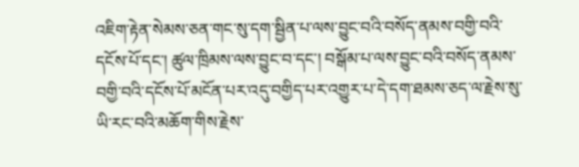འཇིག་རྟེན་སེམས་ཅན་གང་སུ་དག་སྦྱིན་པ་ལས་བྱུང་བའི་བསོད་ནམས་བགྱི་བའི་དངོས་པོ་དང་། ཚུལ་ཁྲིམས་ལས་བྱུང་བ་དང་། བསྒོམ་པ་ལས་བྱུང་བའི་བསོད་ནམས་བགྱི་བའི་དངོས་པོ་མངོན་པར་འདུ་བགྱིད་པར་འགྱུར་པ་དེ་དག་ཐམས་ཅད་ལ་རྗེས་སུ་ཡི་རང་བའི་མཆོག་གིས་རྗེས་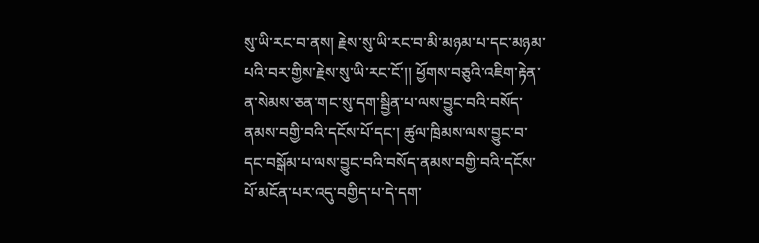སུ་ཡི་རང་བ་ནས། རྗེས་སུ་ཡི་རང་བ་མི་མཉམ་པ་དང་མཉམ་པའི་བར་གྱིས་རྗེས་སུ་ཡི་རང་ངོ་།། ཕྱོགས་བཅུའི་འཇིག་རྟེན་ན་སེམས་ཅན་གང་སུ་དག་སྦྱིན་པ་ལས་བྱུང་བའི་བསོད་ནམས་བགྱི་བའི་དངོས་པོ་དང་། ཚུལ་ཁྲིམས་ལས་བྱུང་བ་དང་བསྒོམ་པ་ལས་བྱུང་བའི་བསོད་ནམས་བགྱི་བའི་དངོས་པོ་མངོན་པར་འདུ་བགྱིད་པ་དེ་དག་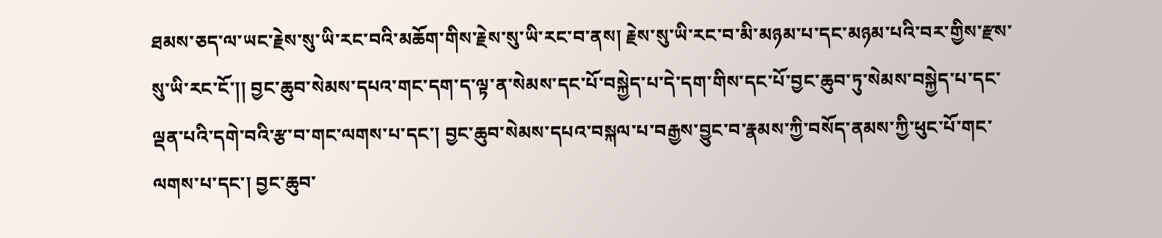ཐམས་ཅད་ལ་ཡང་རྗེས་སུ་ཡི་རང་བའི་མཆོག་གིས་རྗེས་སུ་ཡི་རང་བ་ནས། རྗེས་སུ་ཡི་རང་བ་མི་མཉམ་པ་དང་མཉམ་པའི་བར་གྱིས་རྫས་སུ་ཡི་རང་ངོ་།། བྱང་ཆུབ་སེམས་དཔའ་གང་དག་ད་ལྟ་ན་སེམས་དང་པོ་བསྐྱེད་པ་དེ་དག་གིས་དང་པོ་བྱང་ཆུབ་ཏུ་སེམས་བསྐྱེད་པ་དང་ལྡན་པའི་དགེ་བའི་རྩ་བ་གང་ལགས་པ་དང་། བྱང་ཆུབ་སེམས་དཔའ་བསྐལ་པ་བརྒྱས་བྱུང་བ་རྣམས་ཀྱི་བསོད་ནམས་ཀྱི་ཕུང་པོ་གང་ལགས་པ་དང་། བྱང་ཆུབ་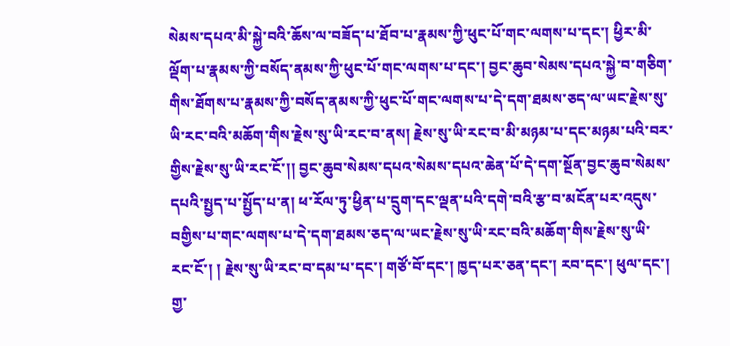སེམས་དཔའ་མི་སྐྱེ་བའི་ཆོས་ལ་བཟོད་པ་ཐོབ་པ་རྣམས་ཀྱི་ཕུང་པོ་གང་ལགས་པ་དང་། ཕྱིར་མི་ལྡོག་པ་རྣམས་ཀྱི་བསོད་ནམས་ཀྱི་ཕུང་པོ་གང་ལགས་པ་དང་། བྱང་ཆུབ་སེམས་དཔའ་སྐྱེ་བ་གཅིག་གིས་ཐོགས་པ་རྣམས་ཀྱི་བསོད་ནམས་ཀྱི་ཕུང་པོ་གང་ལགས་པ་དེ་དག་ཐམས་ཅད་ལ་ཡང་རྗེས་སུ་ཡི་རང་བའི་མཆོག་གིས་རྗེས་སུ་ཡི་རང་བ་ནས། རྗེས་སུ་ཡི་རང་བ་མི་མཉམ་པ་དང་མཉམ་པའི་བར་གྱིས་རྗེས་སུ་ཡི་རང་ངོ་།། བྱང་ཆུབ་སེམས་དཔའ་སེམས་དཔའ་ཆེན་པོ་དེ་དག་སྔོན་བྱང་ཆུབ་སེམས་དཔའི་སྤྱད་པ་སྤྱོད་པ་ན། ཕ་རོལ་ཏུ་ཕྱིན་པ་དྲུག་དང་ལྡན་པའི་དགེ་བའི་རྩ་བ་མངོན་པར་འདུས་བགྱིས་པ་གང་ལགས་པ་དེ་དག་ཐམས་ཅད་ལ་ཡང་རྗེས་སུ་ཡི་རང་བའི་མཆོག་གིས་རྗེས་སུ་ཡི་རང་ངོ་། ། རྗེས་སུ་ཡི་རང་བ་དམ་པ་དང་། གཙོ་བོ་དང་། ཁྱད་པར་ཅན་དང་། རབ་དང་། ཕུལ་དང་། གྱ་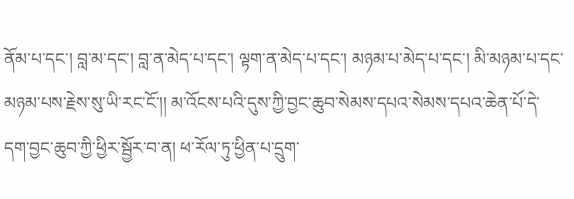ནོམ་པ་དང་། བླ་མ་དང་། བླ་ན་མེད་པ་དང་། ལྟག་ན་མེད་པ་དང་། མཉམ་པ་མེད་པ་དང་། མི་མཉམ་པ་དང་མཉམ་པས་རྗེས་སུ་ཡི་རང་ངོ་།། མ་འོངས་པའི་དུས་ཀྱི་བྱང་ཆུབ་སེམས་དཔའ་སེམས་དཔའ་ཆེན་པོ་དེ་དག་བྱང་ཆུབ་ཀྱི་ཕྱིར་སྦྱོར་བ་ན། ཕ་རོལ་ཏུ་ཕྱིན་པ་དྲུག་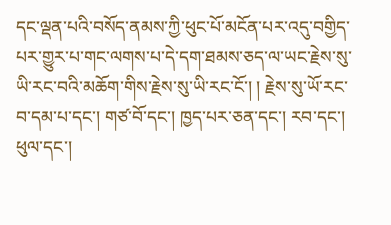དང་ལྡན་པའི་བསོད་ནམས་ཀྱི་ཕུང་པོ་མངོན་པར་འདུ་བགྱིད་པར་གྱུར་པ་གང་ལགས་པ་དེ་དག་ཐམས་ཅད་ལ་ཡང་རྗེས་སུ་ཡི་རང་བའི་མཆོག་གིས་རྗེས་སུ་ཡི་རང་ངོ་། ། རྗེས་སུ་ཡོ་རང་བ་དམ་པ་དང་། གཙ་བོ་དང་། ཁྱད་པར་ཅན་དང་། རབ་དང་། ཕུལ་དང་།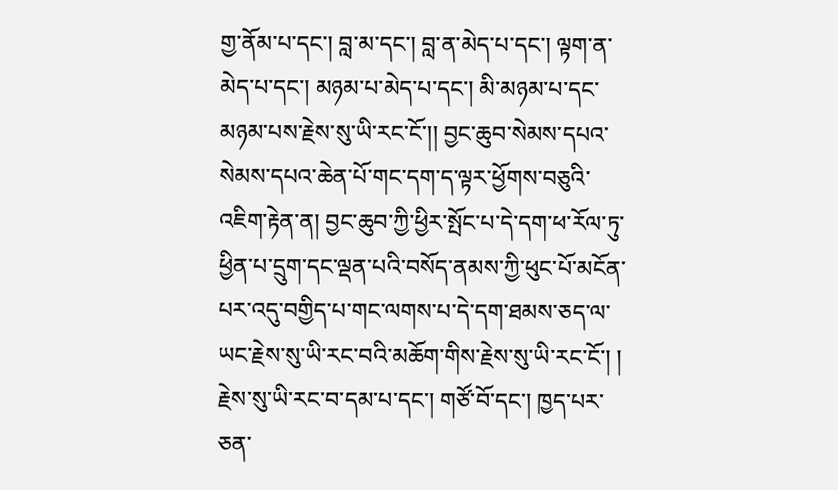གྱ་ནོམ་པ་དང་། བླ་མ་དང་། བླ་ན་མེད་པ་དང་། ལྟག་ན་མེད་པ་དང་། མཉམ་པ་མེད་པ་དང་། མི་མཉམ་པ་དང་མཉམ་པས་རྗེས་སུ་ཡི་རང་ངོ་།། བྱང་ཆུབ་སེམས་དཔའ་སེམས་དཔའ་ཆེན་པོ་གང་དག་ད་ལྟར་ཕྱོགས་བཅུའི་འཇིག་རྟེན་ན། བྱང་ཆུབ་ཀྱི་ཕྱིར་སྤོང་པ་དེ་དག་ཕ་རོལ་ཏུ་ཕྱིན་པ་དྲུག་དང་ལྡན་པའི་བསོད་ནམས་ཀྱི་ཕུང་པོ་མངོན་པར་འདུ་བགྱིད་པ་གང་ལགས་པ་དེ་དག་ཐམས་ཅད་ལ་ཡང་རྗེས་སུ་ཡི་རང་བའི་མཆོག་གིས་རྗེས་སུ་ཡི་རང་ངོ་། ། རྗེས་སུ་ཡི་རང་བ་དམ་པ་དང་། གཙོ་བོ་དང་། ཁྱད་པར་ཅན་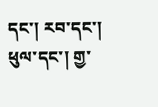དང་། རབ་དང་། ཕུལ་དང་། གྱ་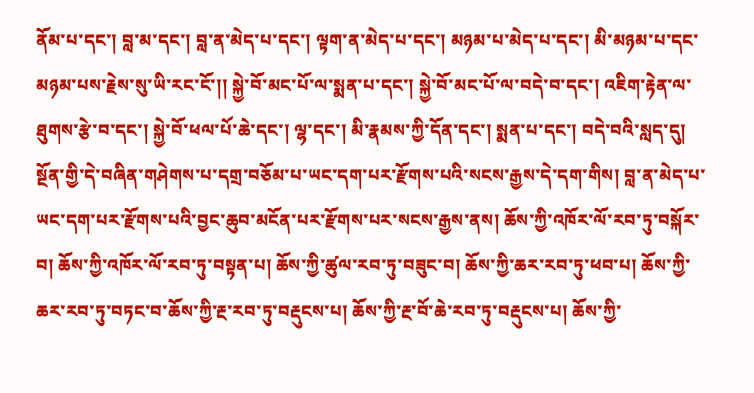ནོམ་པ་དང་། བླ་མ་དང་། བླ་ན་མེད་པ་དང་། ལྟག་ན་མེད་པ་དང་། མཉམ་པ་མེད་པ་དང་། མི་མཉམ་པ་དང་མཉམ་པས་རྗེས་སུ་ཡི་རང་ངོ་།། སྐྱེ་བོ་མང་པོ་ལ་སྨན་པ་དང་། སྐྱེ་བོ་མང་པོ་ལ་བདེ་བ་དང་། འཇིག་རྟེན་ལ་ཐུགས་རྩེ་བ་དང་། སྐྱེ་བོ་ཕལ་པོ་ཆེ་དང་། ལྷ་དང་། མི་རྣམས་ཀྱི་དོན་དང་། སྨན་པ་དང་། བདེ་བའི་སླད་དུ། སྔོན་གྱི་དེ་བཞིན་གཤེགས་པ་དགྲ་བཅོམ་པ་ཡང་དག་པར་རྫོགས་པའི་སངས་རྒྱས་དེ་དག་གིས། བླ་ན་མེད་པ་ཡང་དག་པར་རྫོགས་པའི་བྱང་ཆུབ་མངོན་པར་རྫོགས་པར་སངས་རྒྱས་ནས། ཆོས་ཀྱི་འཁོར་ལོ་རབ་ཏུ་བསྐོར་བ། ཆོས་ཀྱི་འཁོར་ལོ་རབ་ཏུ་བསྟན་པ། ཆོས་ཀྱི་ཚུལ་རབ་ཏུ་བཟུང་བ། ཆོས་ཀྱི་ཆར་རབ་ཏུ་ཕབ་པ། ཆོས་ཀྱི་ཆར་རབ་ཏུ་བཏང་བ་ཆོས་ཀྱི་རྔ་རབ་ཏུ་བརྡུངས་པ། ཆོས་ཀྱི་རྔ་བོ་ཆེ་རབ་ཏུ་བརྡུངས་པ། ཆོས་ཀྱི་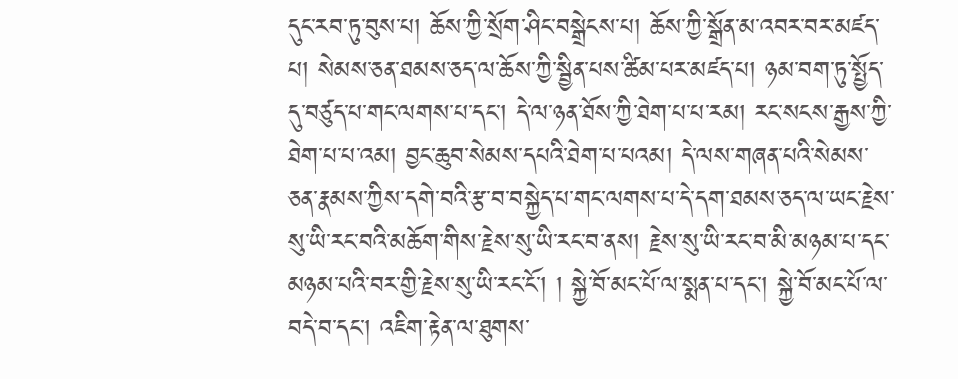དུང་རབ་ཏུ་བུས་པ། ཆོས་ཀྱི་སྲོག་ཤིང་བསྒྲེངས་པ། ཆོས་ཀྱི་སྒྲོན་མ་འབར་བར་མཛད་པ། སེམས་ཅན་ཐམས་ཅད་ལ་ཆོས་ཀྱི་སྦྱིན་པས་ཚིམ་པར་མཛད་པ། ཉམ་བག་ཏུ་སྤྱོད་དུ་བཙུད་པ་གང་ལགས་པ་དང་། དེ་ལ་ཉན་ཐོས་ཀྱི་ཐེག་པ་པ་རམ། རང་སངས་རྒྱས་ཀྱི་ཐེག་པ་པ་འམ། བྱང་ཆུབ་སེམས་དཔའི་ཐེག་པ་པའམ། དེ་ལས་གཞན་པའི་སེམས་ཅན་རྣམས་ཀྱིས་དགེ་བའི་རྩ་བ་བསྐྱེད་པ་གང་ལགས་པ་དེ་དག་ཐམས་ཅད་ལ་ཡང་རྗེས་སུ་ཡི་རང་བའི་མཆོག་གིས་རྗེས་སུ་ཡི་རང་བ་ནས། རྗེས་སུ་ཡི་རང་བ་མི་མཉམ་པ་དང་མཉམ་པའི་བར་གྱི་རྗེས་སུ་ཡི་རང་ངོ་། ། སྐྱེ་བོ་མང་པོ་ལ་སྨན་པ་དང་། སྐྱེ་བོ་མང་པོ་ལ་བདེ་བ་དང་། འཇིག་རྟེན་ལ་ཐུགས་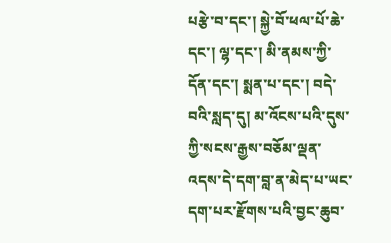པརྩེ་བ་དང་། སྐྱེ་བོ་ཕལ་པོ་ཆེ་དང་། ལྷ་དང་། མི་ནམས་ཀྱི་དོན་དང་། སྨན་པ་དང་། བདེ་བའི་སླད་དུ། མ་འོངས་པའི་དུས་ཀྱི་སངས་རྒྱས་བཅོམ་ལྡན་འདས་དེ་དག་བླ་ན་མེད་པ་ཡང་དག་པར་རྫོགས་པའི་བྱང་ཆུབ་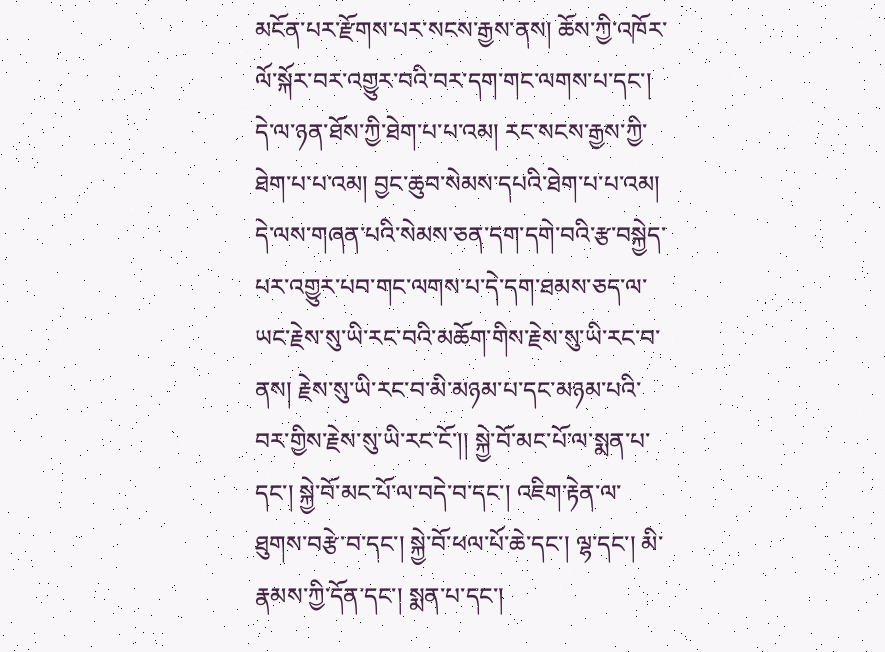མངོན་པར་རྫོགས་པར་སངས་རྒྱས་ནས། ཆོས་ཀྱི་འཁོར་ལོ་སྐོར་བར་འགྱུར་བའི་བར་དག་གང་ལགས་པ་དང་། དེ་ལ་ཉན་ཐོས་ཀྱི་ཐེག་པ་པ་འམ། རང་སངས་རྒྱས་ཀྱི་ཐེག་པ་པ་འམ། བྱང་ཆུབ་སེམས་དཔའི་ཐེག་པ་པ་འམ། དེ་ལས་གཞན་པའི་སེམས་ཅན་དག་དགེ་བའི་རྩ་བསྐྱེད་པར་འགྱུར་པབ་གང་ལགས་པ་དེ་དག་ཐམས་ཅད་ལ་ཡང་རྗེས་སུ་ཡི་རང་བའི་མཆོག་གིས་རྗེས་སུ་ཡི་རང་བ་ནས། རྗེས་སུ་ཡི་རང་བ་མི་མཉམ་པ་དང་མཉམ་པའི་བར་གྱིས་རྗེས་སུ་ཡི་རང་ངོ་།། སྐྱེ་བོ་མང་པོ་ལ་སྨན་པ་དང་། སྐྱེ་བོ་མང་པོ་ལ་བདེ་བ་དང་། འཇིག་རྟེན་ལ་ཐུགས་བརྩེ་བ་དང་། སྐྱེ་བོ་ཕལ་པོ་ཆེ་དང་། ལྷ་དང་། མི་རྣམས་ཀྱི་དོན་དང་། སྨན་པ་དང་།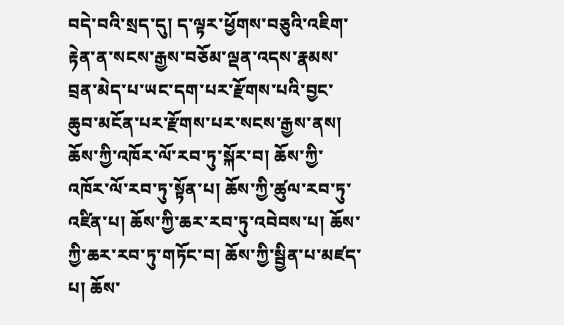བདེ་བའི་སྲད་དུ། ད་ལྟར་ཕྱོགས་བཅུའི་འཇིག་རྟེན་ན་སངས་རྒྱས་བཅོམ་ལྡན་འདས་རྣམས་བྲན་མེད་པ་ཡང་དག་པར་རྫོགས་པའི་བྱང་ཆུབ་མངོན་པར་རྫོགས་པར་སངས་རྒྱས་ནས། ཆོས་ཀྱི་འཁོར་ལོ་རབ་ཏུ་སྐོར་བ། ཆོས་ཀྱི་འཁོར་ལོ་རབ་ཏུ་སྟོན་པ། ཆོས་ཀྱི་ཚུལ་རབ་ཏུ་འཛིན་པ། ཆོས་ཀྱི་ཆར་རབ་ཏུ་འབེབས་པ། ཆོས་ཀྱི་ཆར་རབ་ཏུ་གཏོང་བ། ཆོས་ཀྱི་སྦྱིན་པ་མཛད་པ། ཆོས་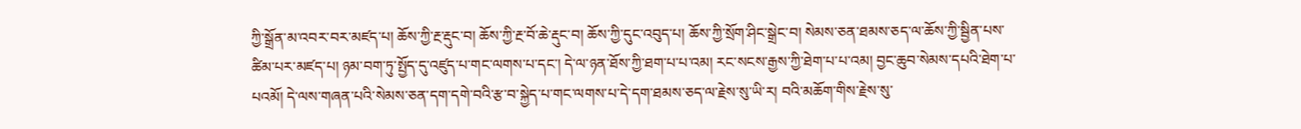ཀྱི་སྒྲོན་མ་འབར་བར་མཛད་པ། ཆོས་ཀྱི་རྔ་རྡུང་བ། ཆོས་ཀྱི་རྔ་བོ་ཆེ་རྡུང་བ། ཆོས་ཀྱི་དུང་འབུད་པ། ཆོས་ཀྱི་སྲོག་ཤིང་སྒྲེང་བ། སེམས་ཅན་ཐམས་ཅད་ལ་ཆོས་ཀྱི་སྦྱིན་པས་ཚིམ་པར་མཛད་པ། ཉམ་བག་ཏུ་སྤྱོད་དུ་འཛུད་པ་གང་ལགས་པ་དང་། དེ་ལ་ཉན་ཐོས་ཀྱི་ཐག་པ་པ་འམ། རང་སངས་རྒྱས་ཀྱི་ཐེག་པ་པ་འམ། བྱང་ཆུབ་སེམས་དཔའི་ཐེག་པ་པའམོ། དེ་ལས་གཞན་པའི་སེམས་ཅན་དག་དགེ་བའི་རྩ་བ་སྐྱེད་པ་གང་ལགས་པ་དེ་དག་ཐམས་ཅད་ལ་རྗེས་སུ་ཡི་ར། བའི་མཆོག་གིས་རྗེས་སུ་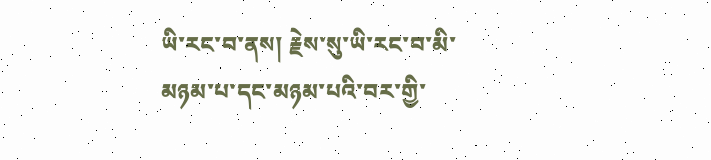ཡི་རང་བ་ནས། རྗེས་སུ་ཡི་རང་བ་མི་མཉམ་པ་དང་མཉམ་པའི་བར་གྱི་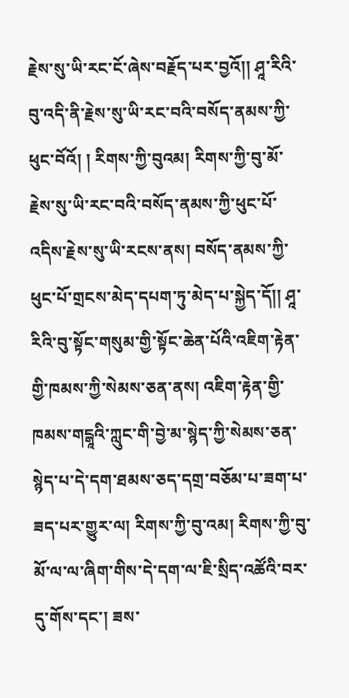རྗེས་སུ་ཡི་རང་ངོ་ཞེས་བརྗོད་པར་བྱའོ།། ཤཱ་རིའི་བུ་འདི་ནི་རྗེས་སུ་ཡི་རང་བའི་བསོད་ནམས་ཀྱི་ཕུང་བོའོ། ། རིགས་ཀྱི་བུའམ། རིགས་ཀྱི་བུ་མོ་རྗེས་སུ་ཡི་རང་བའི་བསོད་ནམས་ཀྱི་ཕུང་པོ་འདིས་རྗེས་སུ་ཡི་རངས་ནས། བསོད་ནམས་ཀྱི་ཕུང་པོ་གྲངས་མེད་དཔག་ཏུ་མེད་པ་སྐྱེད་དོ།། ཤཱ་རིའི་བུ་སྟོང་གསུམ་གྱི་སྟོང་ཆེན་པོའི་འཇིག་རྟེན་གྱི་ཁམས་ཀྱི་སེམས་ཅན་ནས། འཇིག་རྟེན་གྱི་ཁམས་གངྒཱའི་ཀླུང་གི་བྱེ་མ་སྙེད་ཀྱི་སེམས་ཅན་སྙེད་པ་དེ་དག་ཐམས་ཅད་དགྲ་བཅོམ་པ་ཟག་པ་ཟད་པར་གྱུར་ལ། རིགས་ཀྱི་བུ་འམ། རིགས་ཀྱི་བུ་མོ་ལ་ལ་ཞིག་གིས་དེ་དག་ལ་ཇི་སྲིད་འཚོའི་བར་དུ་གོས་དང་། ཟས་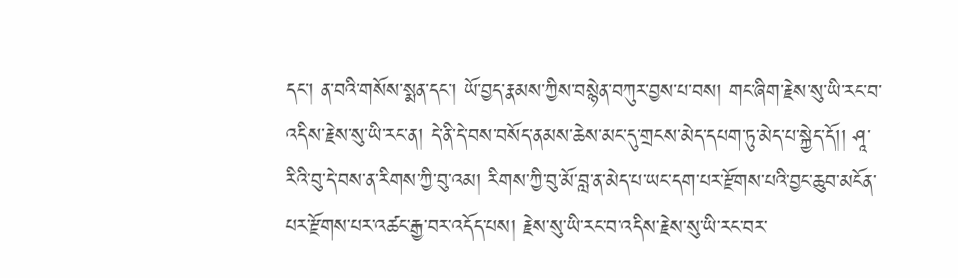དང་། ན་བའི་གསོས་སྨན་དང་། ཡོ་བྱད་རྣམས་ཀྱིས་བསྙེན་བཀུར་བྱས་པ་བས། གང་ཞིག་རྗེས་སུ་ཡི་རང་བ་འདིས་རྗེས་སུ་ཡི་རང་ན། དེ་ནི་དེ་བས་བསོད་ནམས་ཆེས་མང་དུ་གྲངས་མེད་དཔག་ཏུ་མེད་པ་སྐྱེད་དོ།། ཤཱ་རིའི་བུ་དེ་བས་ན་རིགས་ཀྱི་བུ་འམ། རིགས་ཀྱི་བུ་མོ་བླ་ན་མེད་པ་ཡང་དག་པར་རྫོགས་པའི་བྱང་ཆུབ་མངོན་པར་རྫོགས་པར་འཚང་རྒྱ་བར་འདོད་པས། རྗེས་སུ་ཡི་རང་བ་འདིས་རྗེས་སུ་ཡི་རང་བར་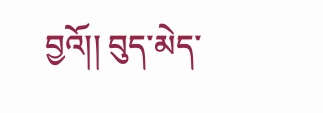བྱའོ།། བུད་མེད་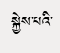སྐྱེས་པའི་